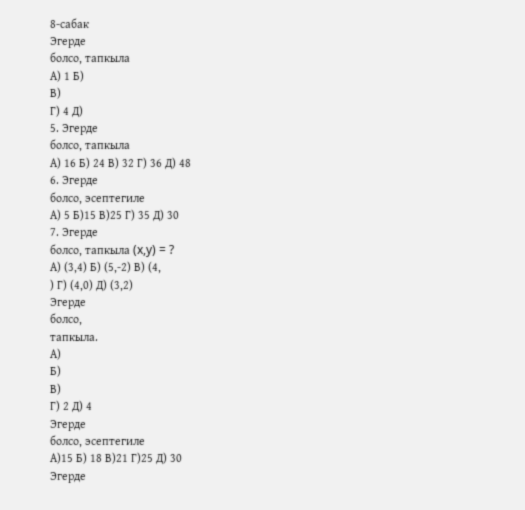8-сабак
Эгерде
болсо, тапкыла
А) 1 Б)
В)
Г) 4 Д)
5. Эгерде
болсо, тапкыла
А) 16 Б) 24 В) 32 Г) 36 Д) 48
6. Эгерде
болсо, эсептегиле
А) 5 Б)15 В)25 Г) 35 Д) 30
7. Эгерде
болсо, тапкыла (x,y) = ?
А) (3,4) Б) (5,-2) В) (4,
) Г) (4,0) Д) (3,2)
Эгерде
болсо,
тапкыла.
А)
Б)
В)
Г) 2 Д) 4
Эгерде
болсо, эсептегиле
А)15 Б) 18 В)21 Г)25 Д) 30
Эгерде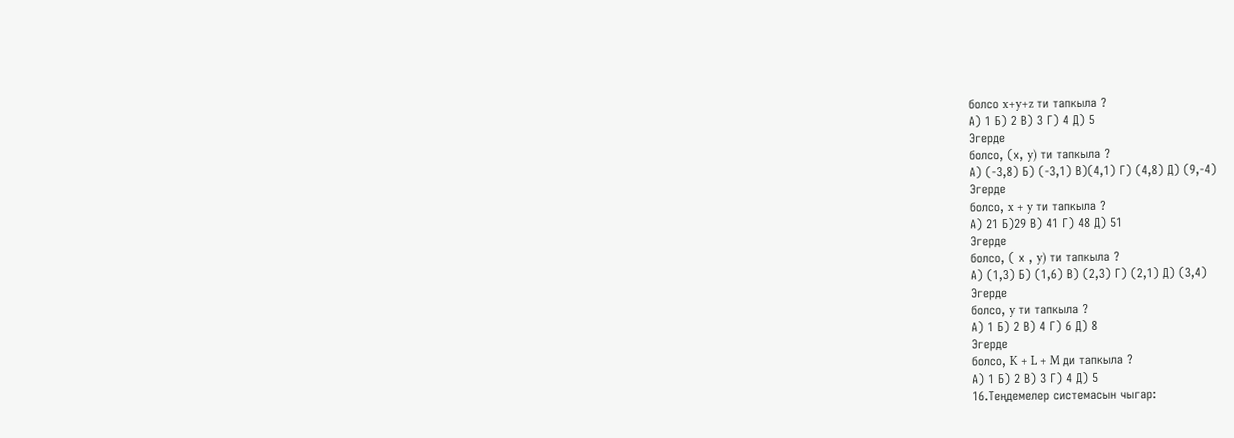болсо x+y+z ти тапкыла ?
А) 1 Б) 2 В) 3 Г) 4 Д) 5
Эгерде
болсо, (х, y) ти тапкыла ?
А) (-3,8) Б) (-3,1) В)(4,1) Г) (4,8) Д) (9,-4)
Эгерде
болсо, x + y ти тапкыла ?
А) 21 Б)29 В) 41 Г) 48 Д) 51
Эгерде
болсо, ( х , y) ти тапкыла ?
А) (1,3) Б) (1,6) В) (2,3) Г) (2,1) Д) (3,4)
Эгерде
болсо, y ти тапкыла ?
А) 1 Б) 2 В) 4 Г) 6 Д) 8
Эгерде
болсо, K + L + M ди тапкыла ?
А) 1 Б) 2 В) 3 Г) 4 Д) 5
16.Теңдемелер системасын чыгар: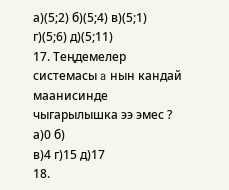а)(5;2) б)(5;4) в)(5;1) г)(5;6) д)(5;11)
17. Теңдемелер системасы a нын кандай маанисинде чыгарылышка ээ эмес ?
а)0 б)
в)4 г)15 д)17
18.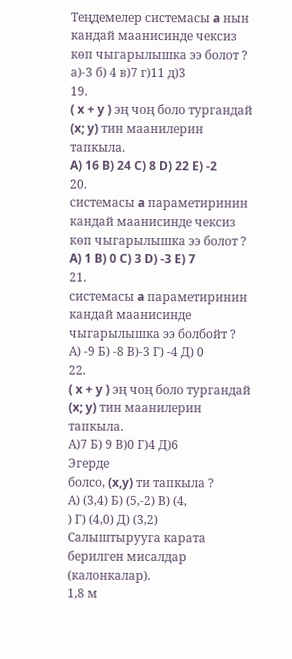Теңдемелер системасы a нын кандай маанисинде чексиз көп чыгарылышка ээ болот ?
а)-3 б) 4 в)7 г)11 д)3
19.
( x + y ) эң чоң боло тургандай (x; y) тин маанилерин тапкыла.
A) 16 B) 24 C) 8 D) 22 E) -2
20.
системасы a параметиринин кандай маанисинде чексиз көп чыгарылышка ээ болот ?
A) 1 B) 0 C) 3 D) -3 E) 7
21.
системасы a параметиринин кандай маанисинде чыгарылышка ээ болбойт ?
А) -9 Б) -8 В)-3 Г) -4 Д) 0
22.
( x + y ) эң чоң боло тургандай (x; y) тин маанилерин тапкыла.
А)7 Б) 9 В)0 Г)4 Д)6
Эгерде
болсо, (x,y) ти тапкыла ?
А) (3,4) Б) (5,-2) В) (4,
) Г) (4,0) Д) (3,2)
Салыштырууга карата берилген мисалдар
(калонкалар).
1,8 м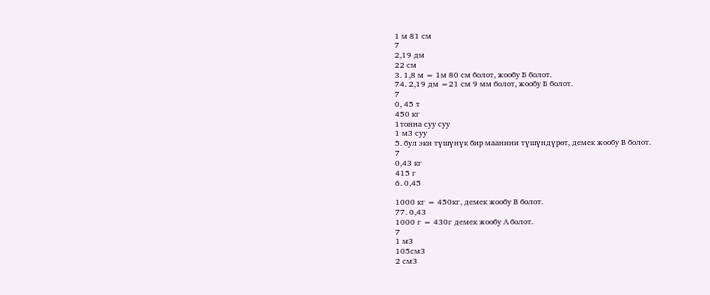1 м 81 см
7
2,19 дм
22 см
3. 1,8 м = 1м 80 см болот, жообу Б болот.
74. 2,19 дм =21 см 9 мм болот, жообу Б болот.
7
0, 45 т
450 кг
1тонна суу суу
1 м3 суу
5. бул эки түшүнүк бир маанини түшүндүрөт, демек жообу В болот.
7
0,43 кг
415 г
6. 0,45

1000 кг = 450кг, демек жообу В болот.
77. 0,43
1000 г = 430г демек жообу А болот.
7
1 м3
105см3
2 см3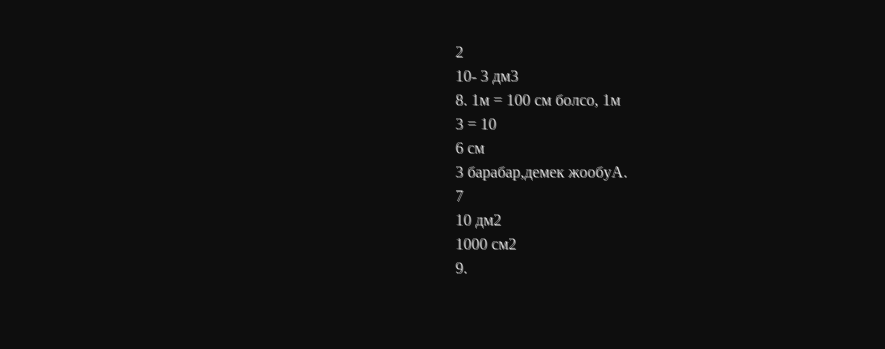2
10- 3 дм3
8. 1м = 100 см болсо, 1м
3 = 10
6 см
3 барабар,демек жообуА.
7
10 дм2
1000 см2
9.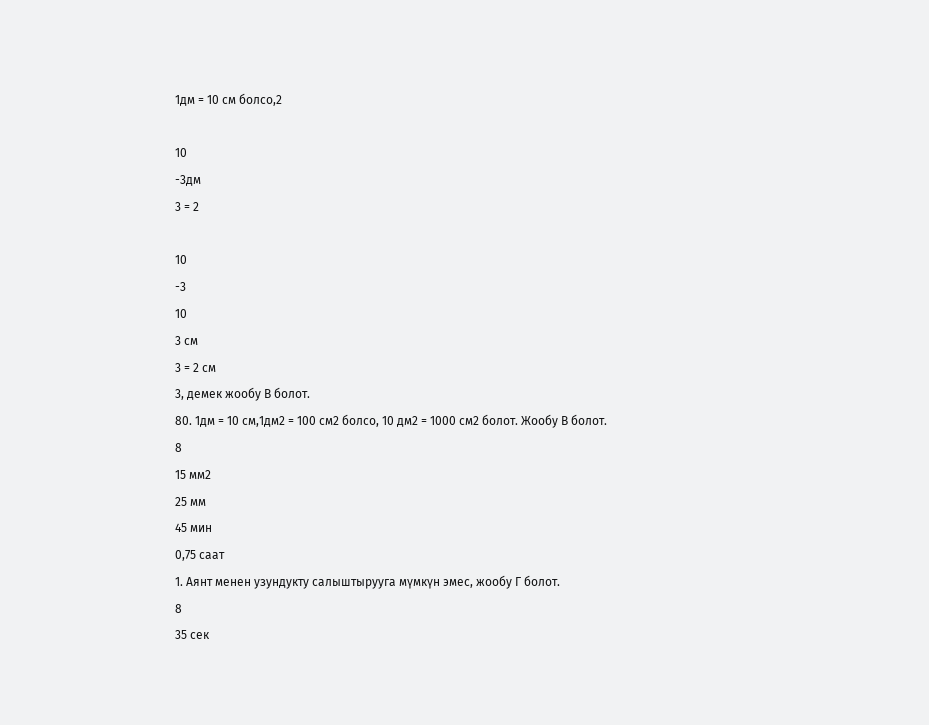1дм = 10 см болсо,2

10
-3дм
3 = 2

10
-3
10
3 см
3 = 2 см
3, демек жообу В болот.
80. 1дм = 10 см,1дм2 = 100 см2 болсо, 10 дм2 = 1000 см2 болот. Жообу В болот.
8
15 мм2
25 мм
45 мин
0,75 саат
1. Аянт менен узундукту салыштырууга мүмкүн эмес, жообу Г болот.
8
35 сек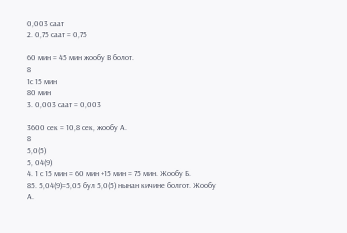0,003 саат
2. 0,75 саат = 0,75

60 мин = 45 мин жообу В болот.
8
1с 15 мин
80 мин
3. 0,003 саат = 0,003

3600 сек = 10,8 сек, жообу А.
8
5,0(5)
5, 04(9)
4. 1 с 15 мин = 60 мин +15 мин = 75 мин. Жообу Б.
85. 5,04(9)=5,05 бул 5,0(5) нынан кичине болгот. Жообу А.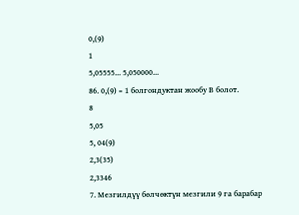0,(9)
1
5,05555... 5,050000...
86. 0,(9) = 1 болгондуктан жообу В болот.
8
5,05
5, 04(9)
2,3(35)
2,3346
7. Мезгилдүү бөлчөктүн мезгили 9 га барабар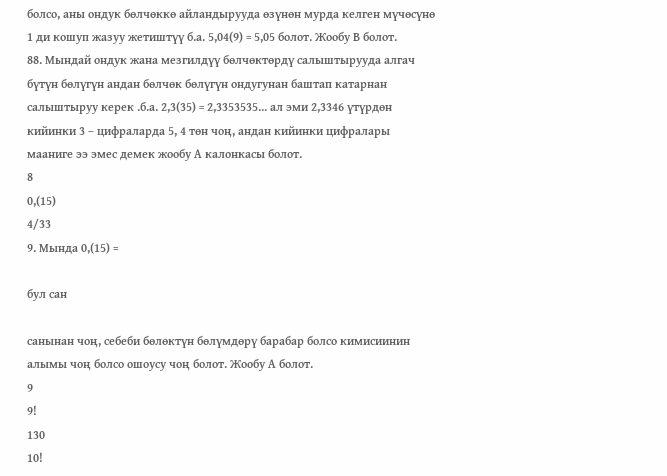болсо, аны ондук бөлчөккө айландырууда өзүнөн мурда келген мүчөсүнө 1 ди кошуп жазуу жетиштүү б.а. 5,04(9) = 5,05 болот. Жообу В болот.
88. Мындай ондук жана мезгилдүү бөлчөктөрдү салыштырууда алгач бүтүн бөлүгүн андан бөлчөк бөлүгүн ондугунан баштап катарнан салыштыруу керек .б.а. 2,3(35) = 2,3353535... ал эми 2,3346 үтүрдөн кийинки 3 – цифраларда 5, 4 төн чоң, андан кийинки цифралары мааниге ээ эмес демек жообу А калонкасы болот.
8
0,(15)
4/33
9. Мында 0,(15) =

бул сан

санынан чоң, себеби бөлөктүн бөлүмдөрү барабар болсо кимисиинин алымы чоң болсо ошоусу чоң болот. Жообу А болот.
9
9!
130
10!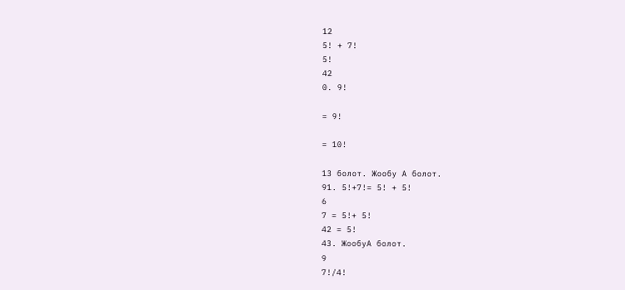12
5! + 7!
5!
42
0. 9!

= 9!

= 10!

13 болот. Жообу А болот.
91. 5!+7!= 5! + 5!
6
7 = 5!+ 5!
42 = 5!
43. ЖообуА болот.
9
7!/4!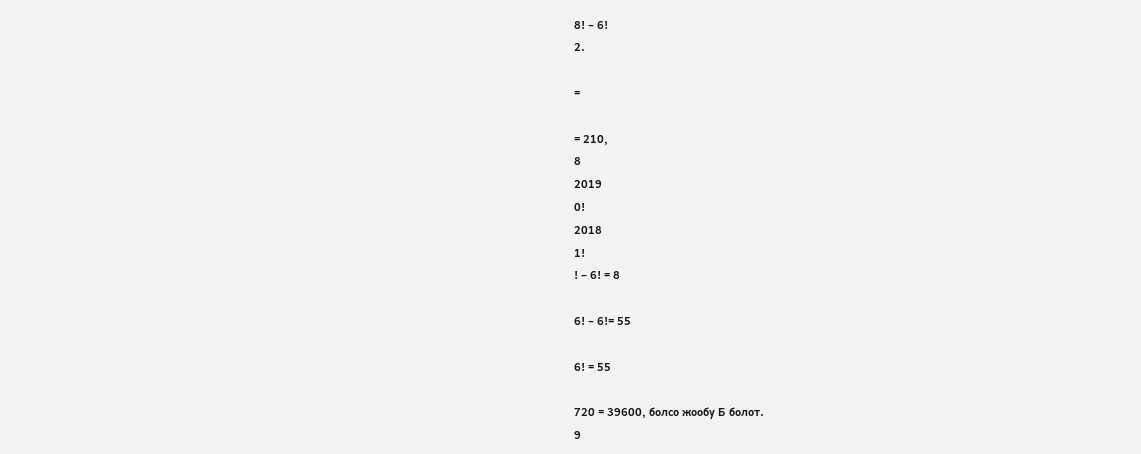8! – 6!
2.

=

= 210,
8
2019
0!
2018
1!
! – 6! = 8

6! – 6!= 55

6! = 55

720 = 39600, болсо жообу Б болот.
9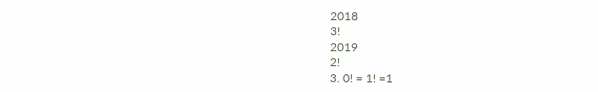2018
3!
2019
2!
3. 0! = 1! =1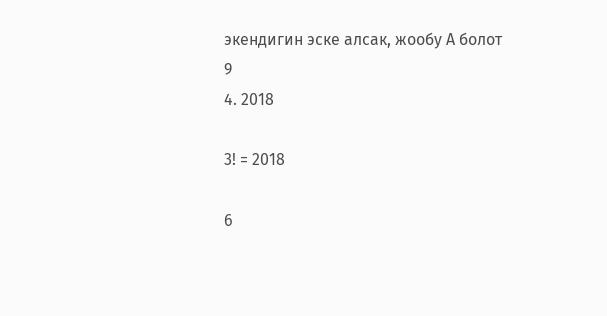экендигин эске алсак, жообу А болот
9
4. 2018

3! = 2018

6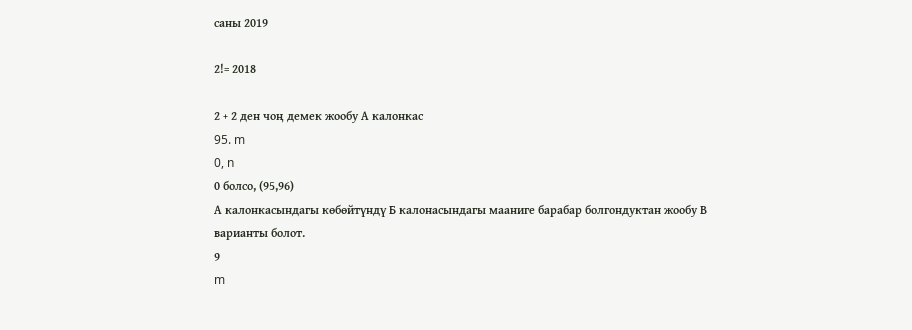саны 2019

2!= 2018

2 + 2 ден чоң демек жообу А калонкас
95. m
0, n
0 болсо, (95,96)
А калонкасындагы көбөйтүндү Б калонасындагы мааниге барабар болгондуктан жообу В варианты болот.
9
m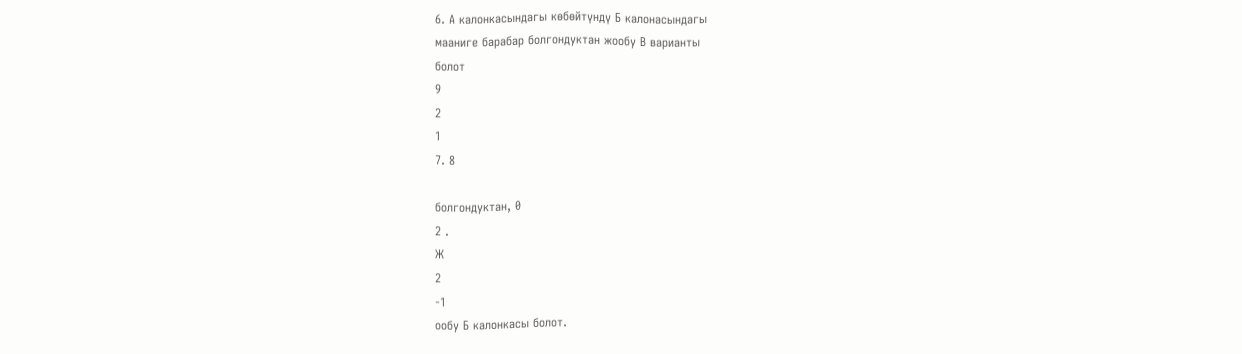6. А калонкасындагы көбөйтүндү Б калонасындагы
мааниге барабар болгондуктан жообу В варианты
болот
9
2
1
7. 8

болгондуктан, 0
2 .
Ж
2
-1
ообу Б калонкасы болот.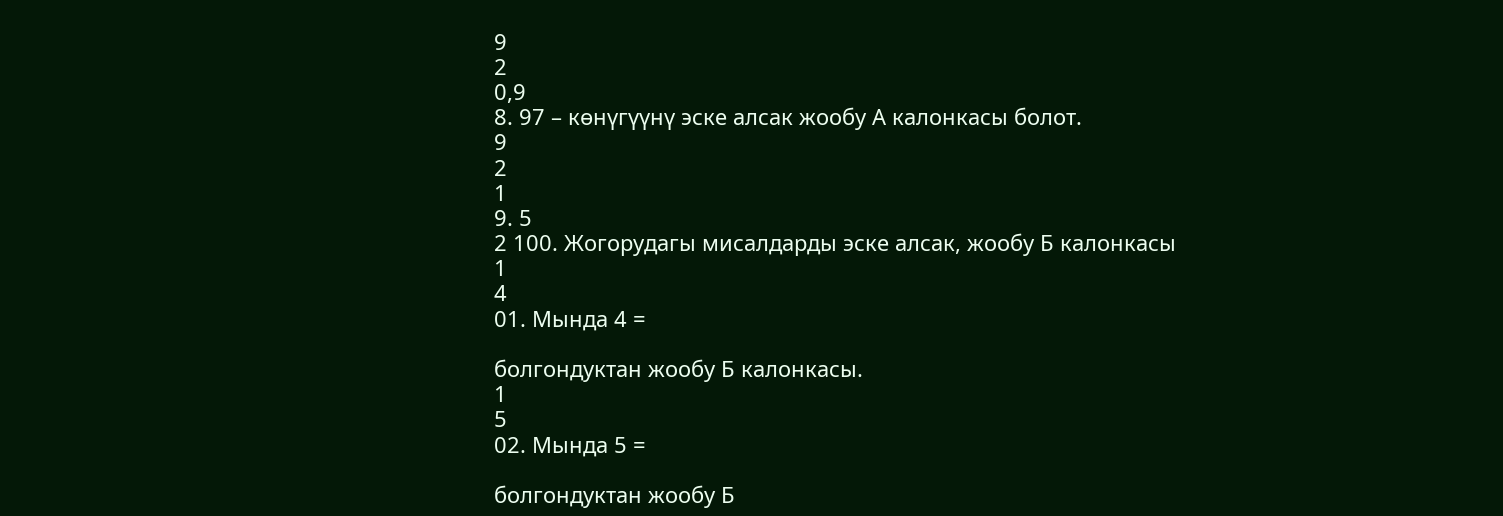9
2
0,9
8. 97 – көнүгүүнү эске алсак жообу А калонкасы болот.
9
2
1
9. 5
2 100. Жогорудагы мисалдарды эске алсак, жообу Б калонкасы
1
4
01. Мында 4 =

болгондуктан жообу Б калонкасы.
1
5
02. Мында 5 =

болгондуктан жообу Б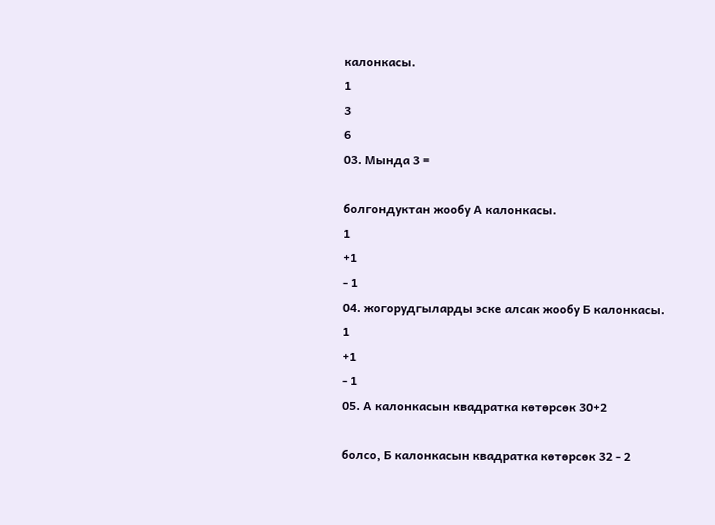калонкасы.
1
3
6
03. Мында 3 =

болгондуктан жообу А калонкасы.
1
+1
- 1
04. жогорудгыларды эске алсак жообу Б калонкасы.
1
+1
- 1
05. А калонкасын квадратка көтөрсөк 30+2

болсо, Б калонкасын квадратка көтөрсөк 32 - 2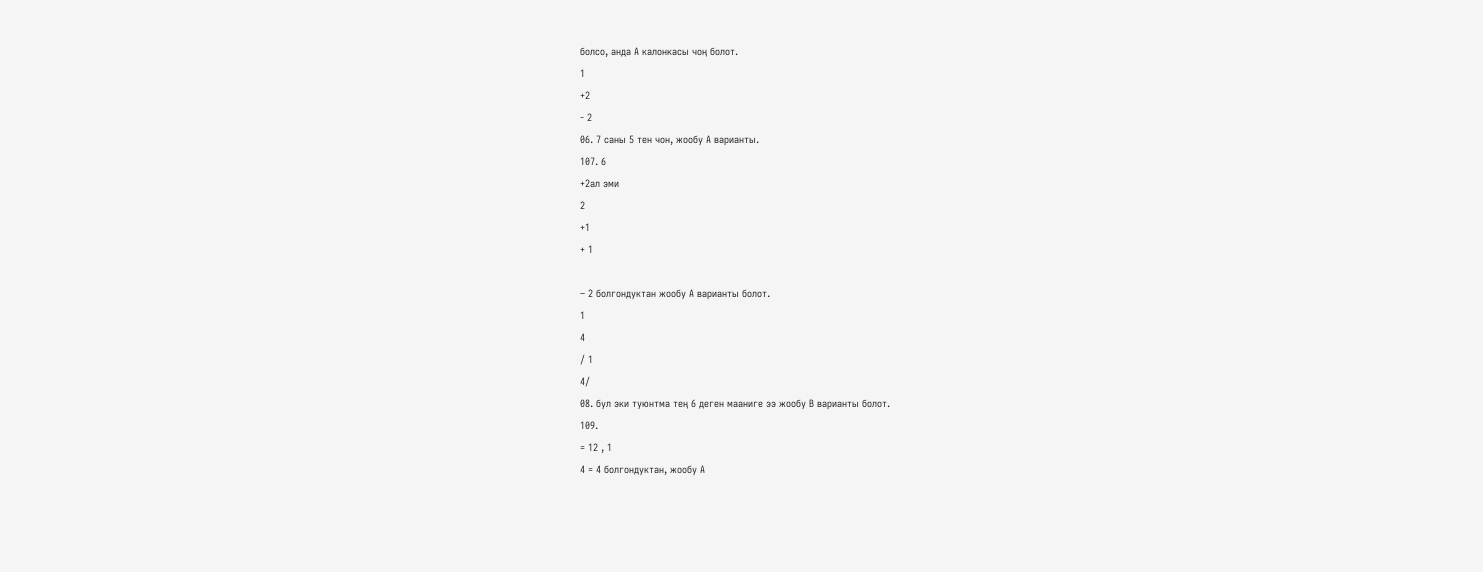болсо, анда А калонкасы чоң болот.
1
+2
- 2
06. 7 саны 5 тен чон, жообу А варианты.
107. 6
+2ал эми
2
+1
+ 1

– 2 болгондуктан жообу А варианты болот.
1
4
/ 1
4/
08. бул эки туюнтма тең 6 деген мааниге ээ жообу В варианты болот.
109.
= 12 , 1
4 = 4 болгондуктан, жообу А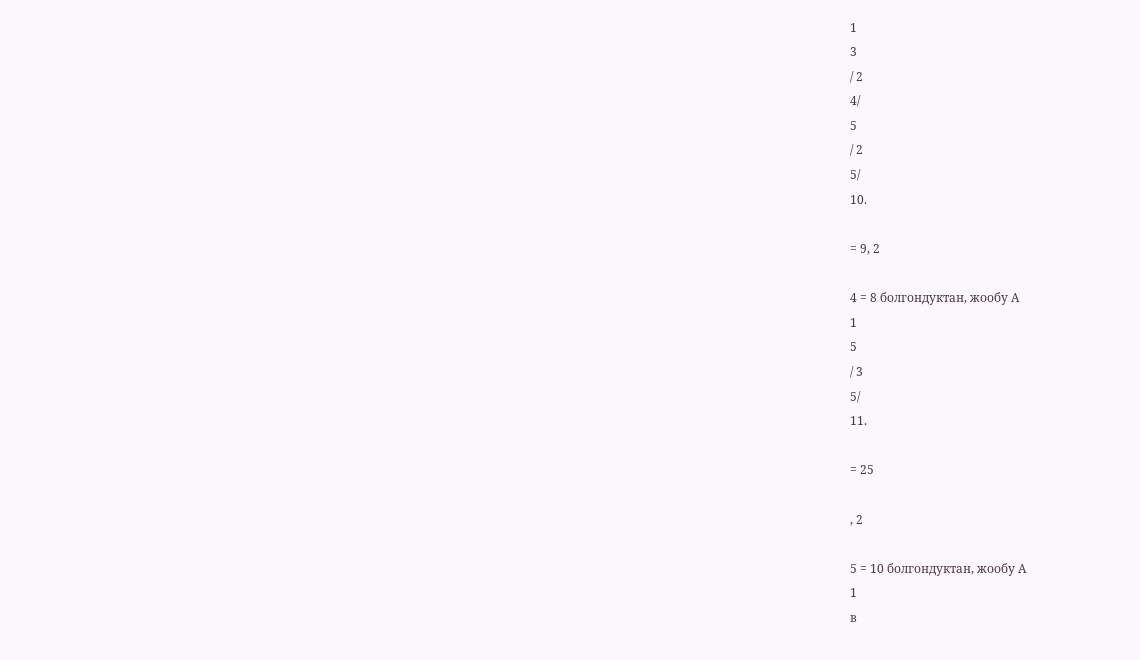1
3
/ 2
4/
5
/ 2
5/
10.

= 9, 2

4 = 8 болгондуктан, жообу А
1
5
/ 3
5/
11.

= 25

, 2

5 = 10 болгондуктан, жообу А
1
в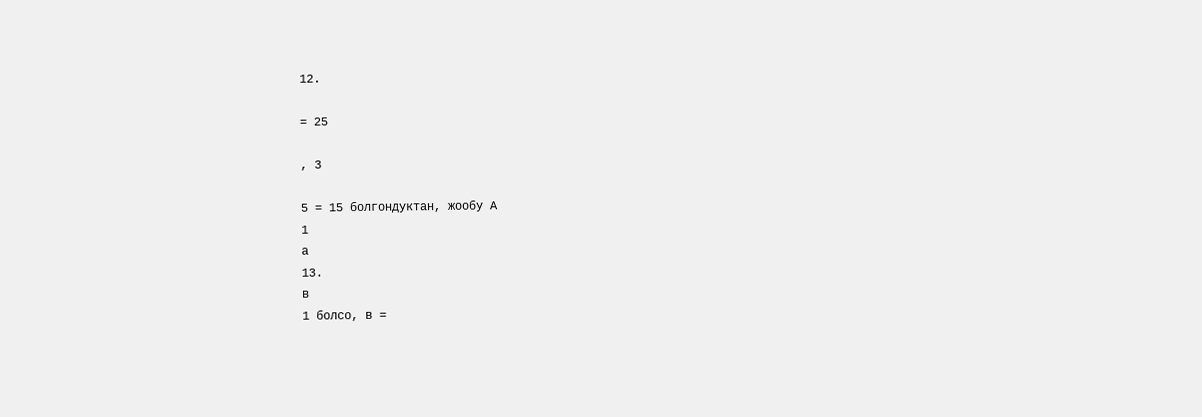12.

= 25

, 3

5 = 15 болгондуктан, жообу А
1
а
13.
в
1 болсо, в =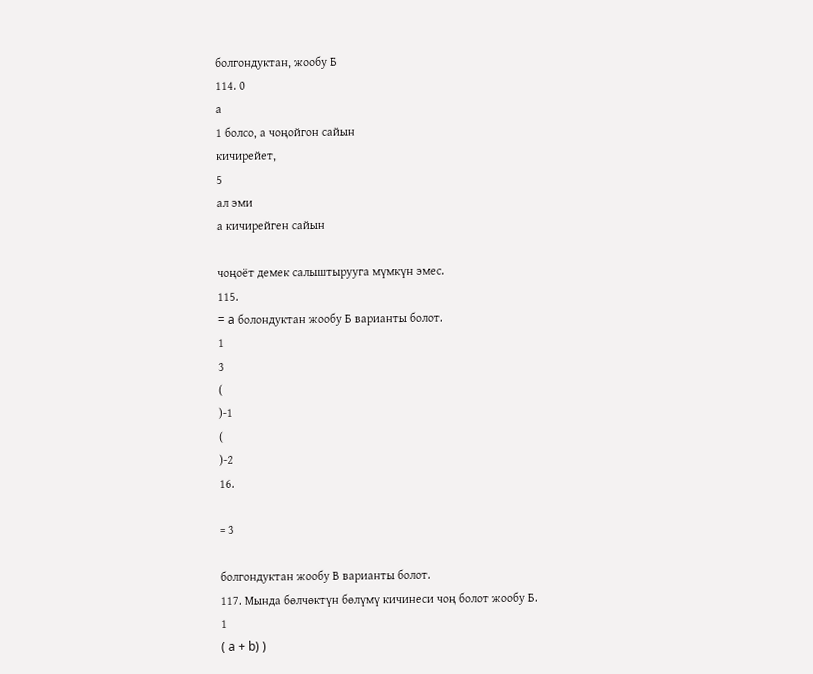болгондуктан, жообу Б
114. 0
а
1 болсо, а чоңойгон сайын
кичирейет,
5
ал эми
а кичирейген сайын

чоңоёт демек салыштырууга мүмкүн эмес.
115.
= a болондуктан жообу Б варианты болот.
1
3
(
)-1
(
)-2
16.

= 3

болгондуктан жообу В варианты болот.
117. Мында бөлчөктүн бөлүмү кичинеси чоң болот жообу Б.
1
( a + b) )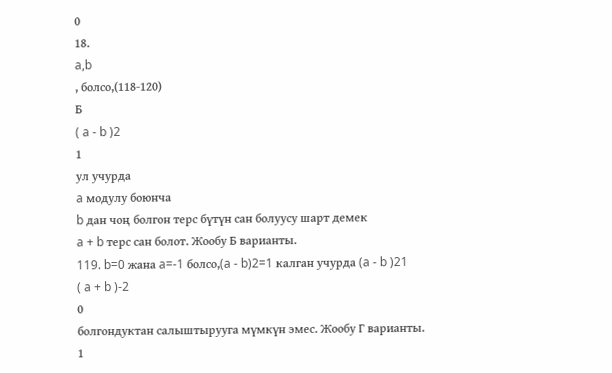0
18.
a,b
, болсо,(118-120)
Б
( a - b )2
1
ул учурда
a модулу боюнча
b дан чоң болгон терс бүтүн сан болуусу шарт демек
a + b терс сан болот. Жообу Б варианты.
119. b=0 жана a=-1 болсо,(a - b)2=1 калган учурда (a - b )21
( a + b )-2
0
болгондуктан салыштырууга мүмкүн эмес. Жообу Г варианты.
1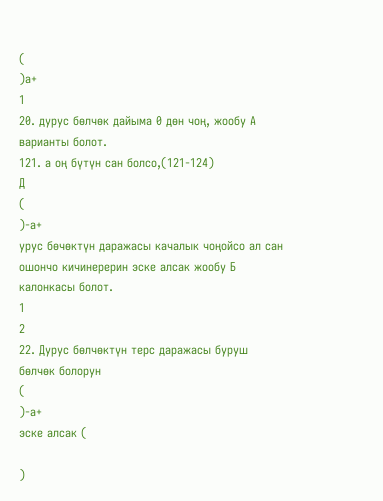(
)а+
1
20. дурус бөлчөк дайыма 0 дөн чоң, жообу А варианты болот.
121. а оң бүтүн сан болсо,(121-124)
Д
(
)-а+
урус бөчөктүн даражасы качалык чоңойсо ал сан ошончо кичинерерин эске алсак жообу Б калонкасы болот.
1
2
22. Дурус бөлчөктүн терс даражасы буруш бөлчөк болорун
(
)-а+
эске алсак (

)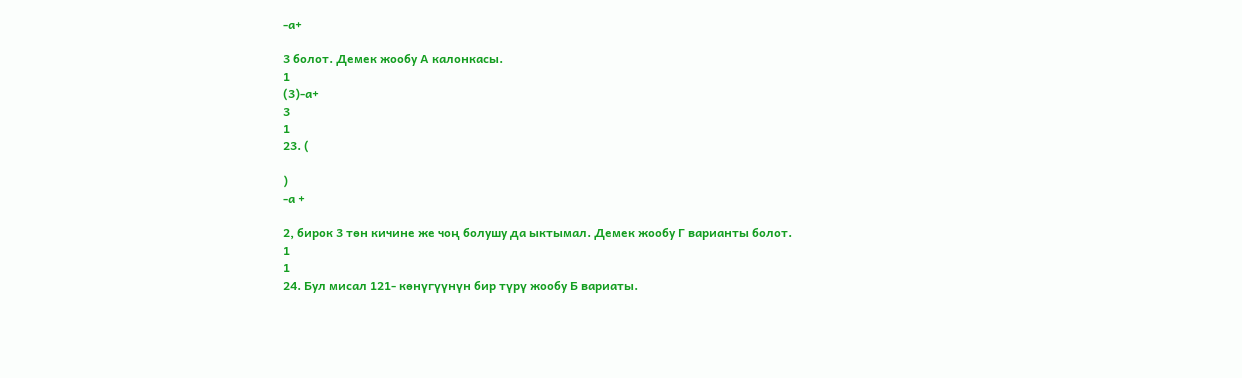-а+

3 болот. Демек жообу А калонкасы.
1
(3)-а+
3
1
23. (

)
-а +

2, бирок 3 төн кичине же чоң болушу да ыктымал. Демек жообу Г варианты болот.
1
1
24. Бул мисал 121- көнүгүүнүн бир түрү жообу Б вариаты.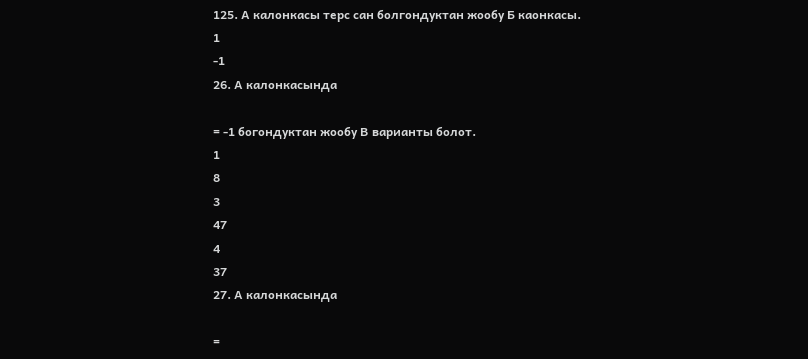125. А калонкасы терс сан болгондуктан жообу Б каонкасы.
1
-1
26. А калонкасында

= -1 богондуктан жообу В варианты болот.
1
8
3
47
4
37
27. А калонкасында

=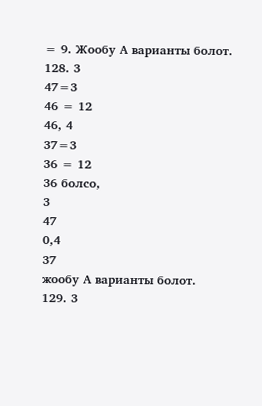= 9. Жообу А варианты болот.
128. 3
47=3
46 = 12
46, 4
37=3
36 = 12
36 болсо,
3
47
0,4
37
жообу А варианты болот.
129. 3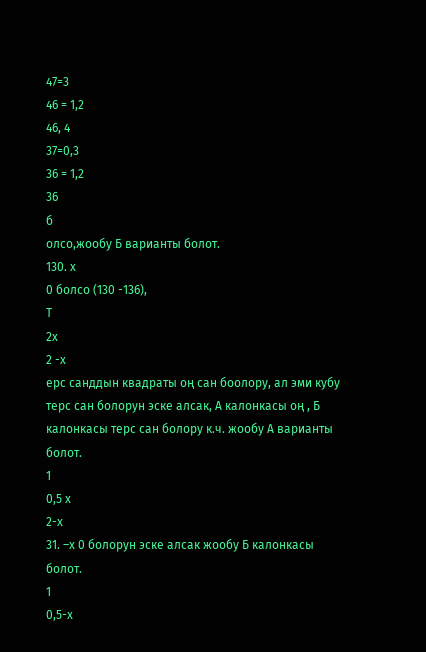47=3
46 = 1,2
46, 4
37=0,3
36 = 1,2
36
б
олсо,жообу Б варианты болот.
130. х
0 болсо (130 -136),
Т
2х
2 -х
ерс санддын квадраты оң сан боолору, ал эми кубу терс сан болорун эске алсак, А калонкасы оң , Б калонкасы терс сан болору к.ч. жообу А варианты болот.
1
0,5 х
2-х
31. –х 0 болорун эске алсак жообу Б калонкасы болот.
1
0,5-х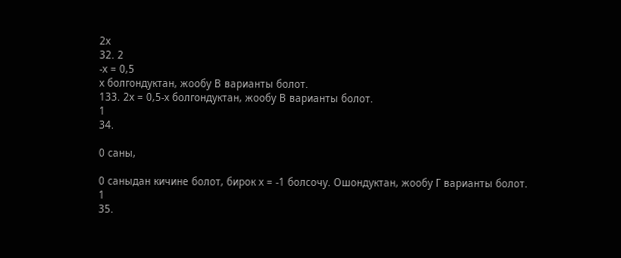2х
32. 2
-х = 0,5
х болгондуктан, жообу В варианты болот.
133. 2х = 0,5-х болгондуктан, жообу В варианты болот.
1
34.

0 саны,

0 саныдан кичине болот, бирок х = -1 болсочу. Ошондуктан, жообу Г варианты болот.
1
35.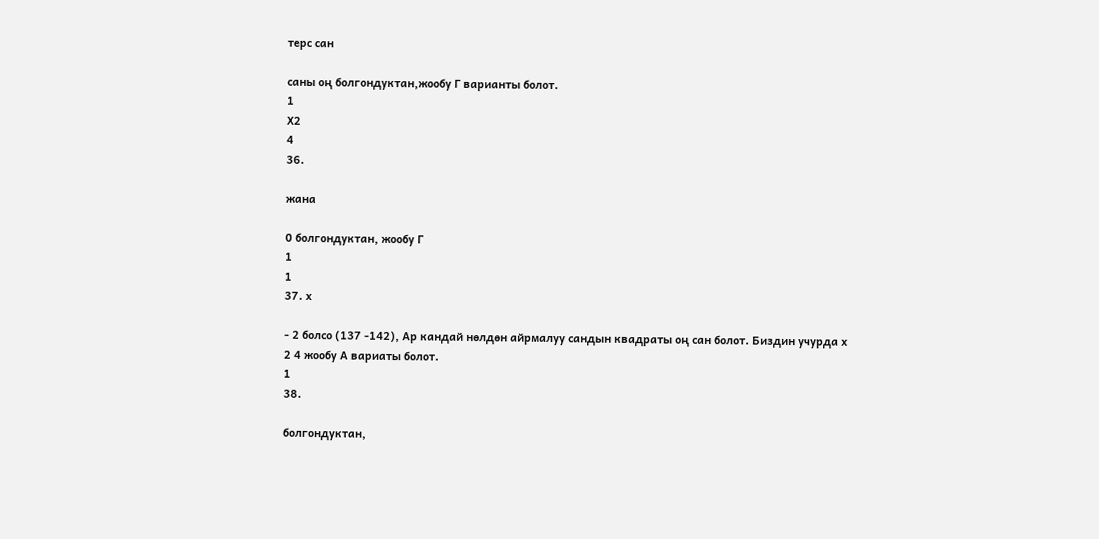терс сан

саны оң болгондуктан,жообу Г варианты болот.
1
Х2
4
36.

жана

0 болгондуктан, жообу Г
1
1
37. х

- 2 болсо (137 -142), Ар кандай нөлдөн айрмалуу сандын квадраты оң сан болот. Биздин учурда х
2 4 жообу А вариаты болот.
1
38.

болгондуктан,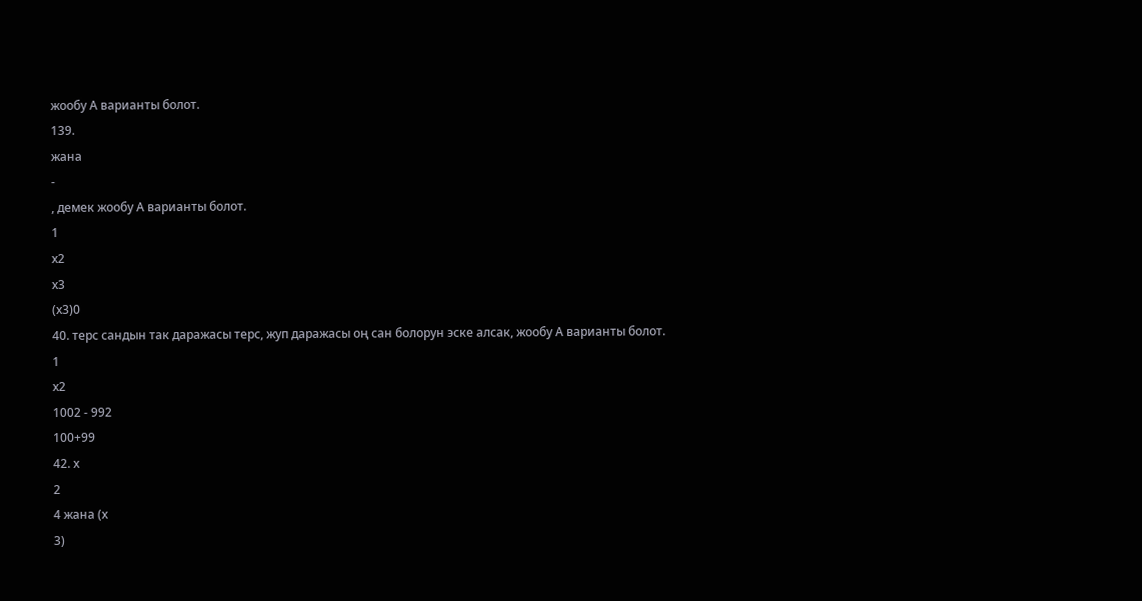жообу А варианты болот.
139.
жана
-
, демек жообу А варианты болот.
1
х2
х3
(х3)0
40. терс сандын так даражасы терс, жуп даражасы оң сан болорун эске алсак, жообу А варианты болот.
1
х2
1002 - 992
100+99
42. х
2
4 жана (х
3)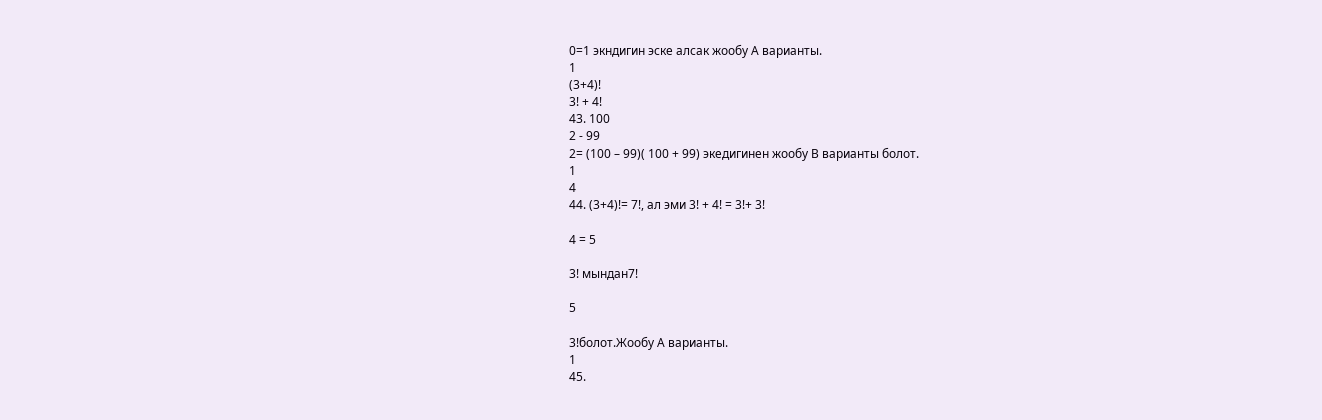0=1 экндигин эске алсак жообу А варианты.
1
(3+4)!
3! + 4!
43. 100
2 - 99
2= (100 – 99)( 100 + 99) экедигинен жообу В варианты болот.
1
4
44. (3+4)!= 7!, ал эми 3! + 4! = 3!+ 3!

4 = 5

3! мындан7!

5

3!болот.Жообу А варианты.
1
45.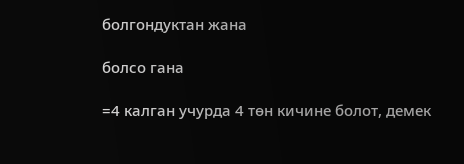болгондуктан жана

болсо гана

=4 калган учурда 4 төн кичине болот, демек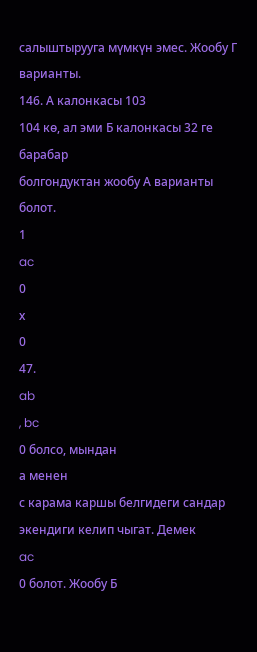салыштырууга мүмкүн эмес. Жообу Г варианты.
146. А калонкасы 103
104 кө, ал эми Б калонкасы 32 ге барабар
болгондуктан жообу А варианты болот.
1
ac
0
х
0
47.
ab
, bc
0 болсо, мындан
а менен
с карама каршы белгидеги сандар экендиги келип чыгат. Демек
ac
0 болот. Жообу Б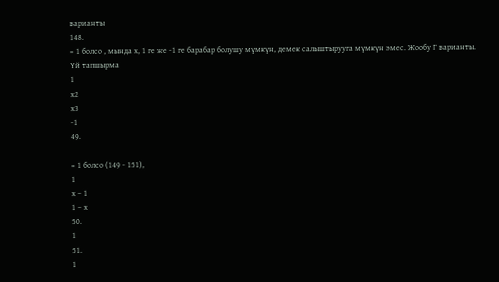варианты
148.
= 1 болсо , мында х, 1 ге же -1 ге барабар болушу мүмкүн, демек салыштырууга мүмкүн эмес. Жообу Г варианты.
Үй тапшырма
1
х2
х3
-1
49.

= 1 болсо (149 - 151),
1
х – 1
1 – х
50.
1
51.
1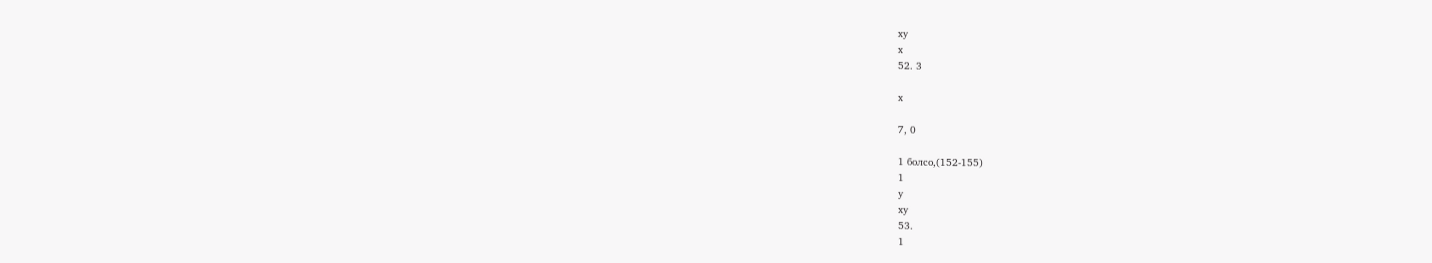ху
х
52. 3

х

7, 0

1 болсо,(152-155)
1
у
ху
53.
1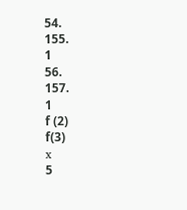54.
155.
1
56.
157.
1
f (2)
f(3)
х
5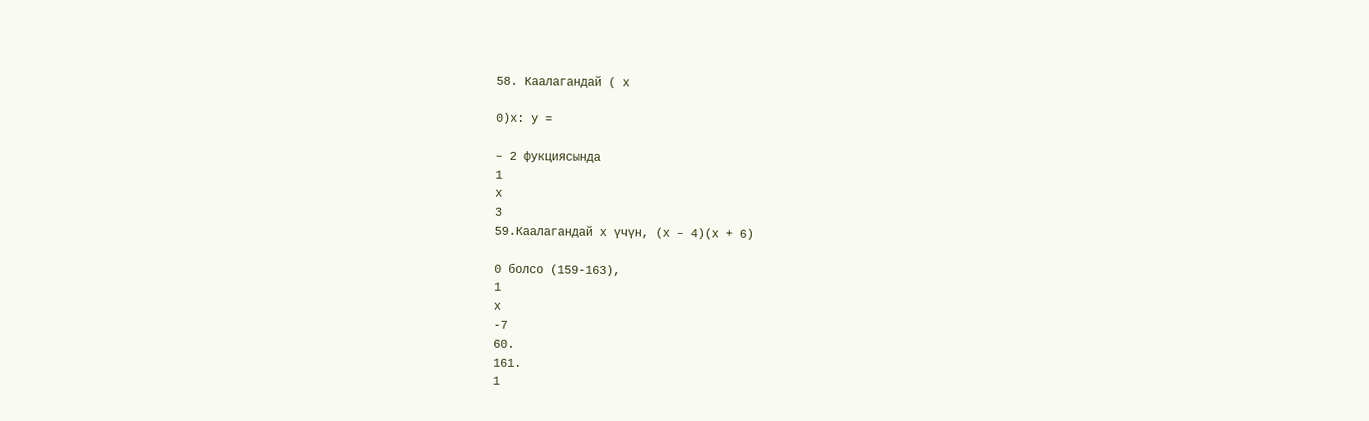58. Каалагандай ( х

0)х: у =

– 2 фукциясында
1
х
3
59.Каалагандай х үчүн, (х – 4)(х + 6)

0 болсо (159-163),
1
х
-7
60.
161.
1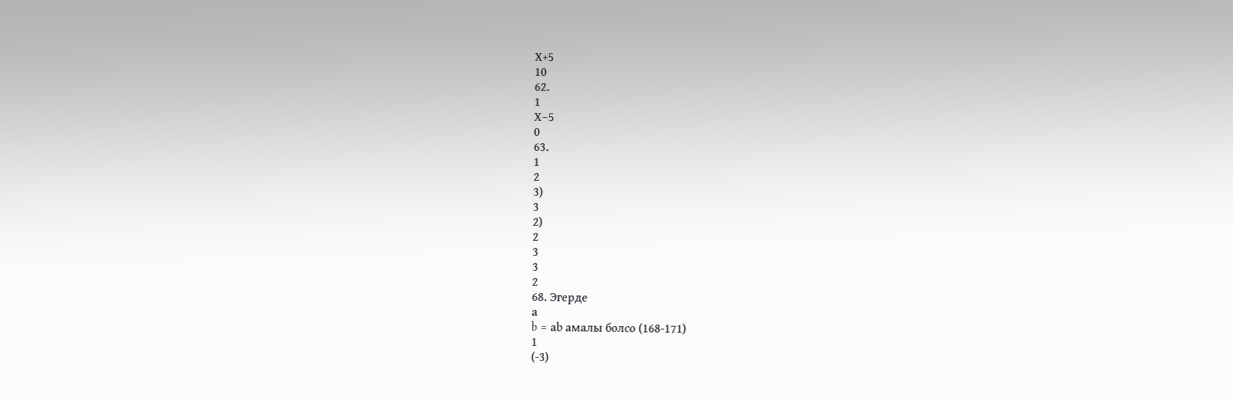Х+5
10
62.
1
Х–5
0
63.
1
2
3)
3
2)
2
3
3
2
68. Эгерде
а
b = аb амалы болсо (168-171)
1
(-3)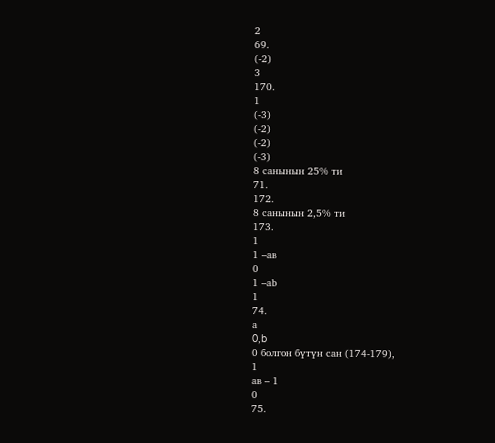2
69.
(-2)
3
170.
1
(-3)
(-2)
(-2)
(-3)
8 санынын 25% ти
71.
172.
8 санынын 2,5% ти
173.
1
1 –ав
0
1 –аb
1
74.
а
0,b
0 болгон бүтүн сан (174-179),
1
ав – 1
0
75.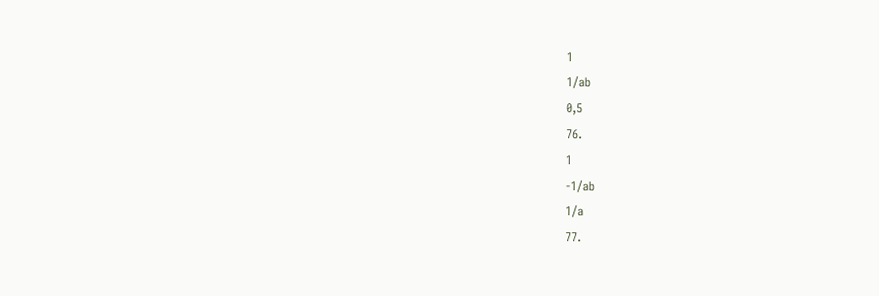1
1/аb
0,5
76.
1
-1/аb
1/а
77.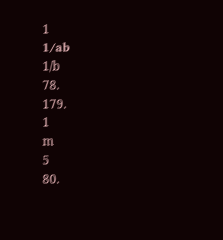1
1/аb
1/b
78.
179.
1
m
5
80.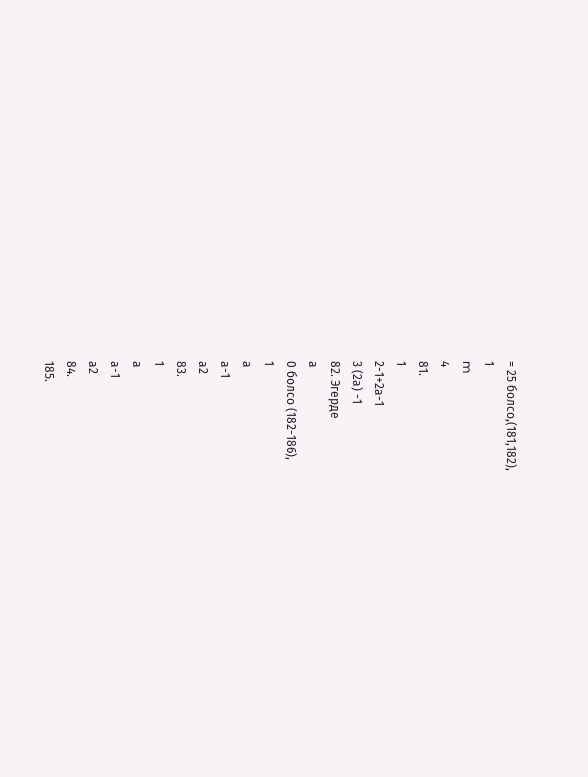= 25 болсо,(181,182),
1
m
4
81.
1
2-1+2а-1
3 (2а) -1
82. Эгерде
а
0 болсо (182-186),
1
а
а-1
а2
83.
1
а
а-1
а2
84.
185.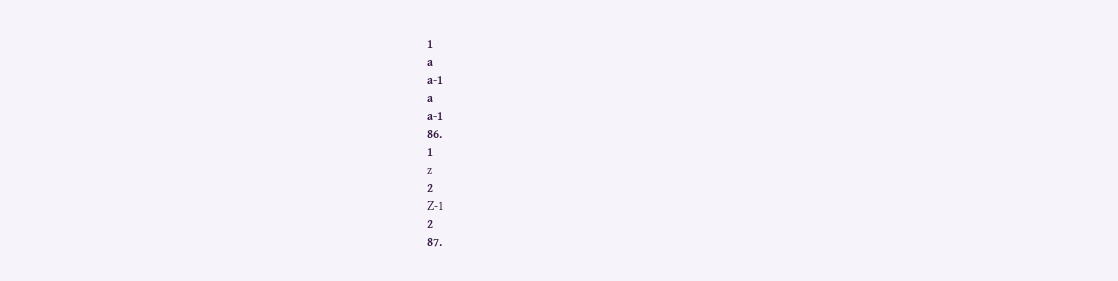1
а
а-1
а
а-1
86.
1
z
2
Z-1
2
87.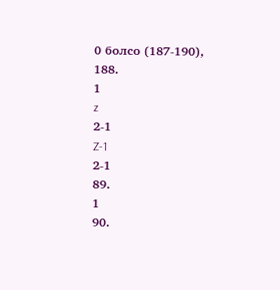0 болсо (187-190),
188.
1
z
2-1
Z-1
2-1
89.
1
90.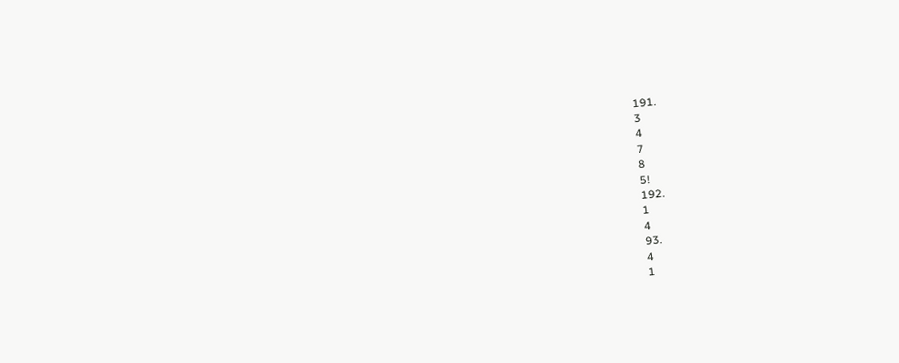191.
3
4
7
8
5!
192.
1
4
93.
4
1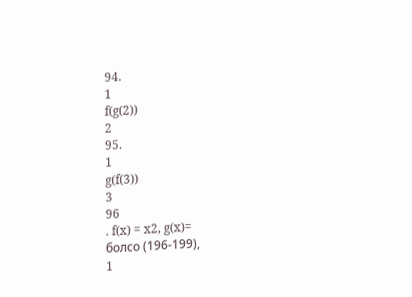94.
1
f(g(2))
2
95.
1
g(f(3))
3
96
. f(x) = x2, g(x)=
болсо (196-199),
1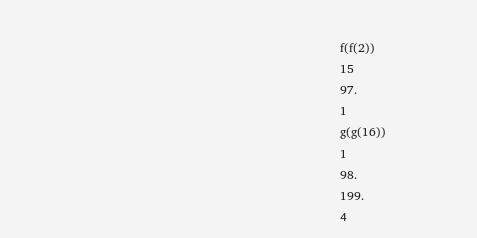f(f(2))
15
97.
1
g(g(16))
1
98.
199.
4